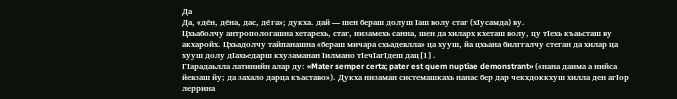Да
Да, «де̃н, де̃на, дас, де̃га»; дукха. дай — шен бераш долуш Ӏаш волу стаг (хӀусамда) ву.
Цхьаболчу антропологашна хетарехь, стаг, низамехь санна, шен да хиларх кхеташ волу, цу тӀехь къаьсташ ву акхаройх. Цхьадолчу тайпанашна «бераш мичара схьадевлла» ца хууш, йа цхьана билггалчу стеган да хилар ца хууш долу дӀахьедарш кхузаманан Ӏилмано тӀечӀагӀдеш дац[1].
ГӀарадаьлла латинийн алар ду: «Mater semper certa; pater est quem nuptiae demonstrant» («нана даима а нийса йевзаш йу; да захало дарца къаставо»). Дукха низаман системашкахь нанас бер дар чекхдоккхуш хилла ден агӀор леррина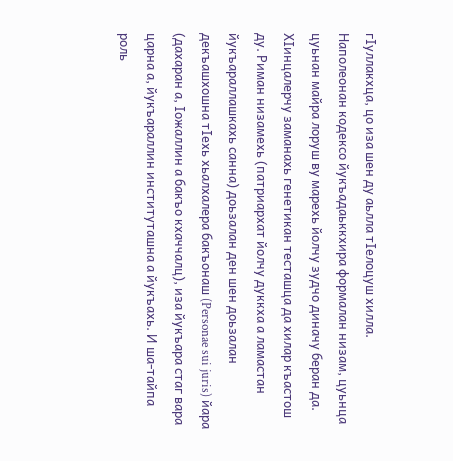гӀуллакхца, цо иза шен ду аьлла тӀелоцуш хилла.
Наполеонан кодексо йукъадаьккхира формалан низам, цуьнца цуьнан майра лоруш ву марехь йолчу зудчо диначу беран да. ХӀинцалерчу заманахь генетикан тесташца да хилар къастош ду. Риман низамехь (патриархат йолчу дуккха а ламастан йукъараллашкахь санна) доьзалан ден шен доьзалан декъашхошна тӀехь хьалхалера бакъонаш (Personae sui juris) йара (дахаран а, Ӏожаллин а бакъо кхаччалц), иза йукъара стаг вара царна а, йукъараллин институташна а йукъахь. И ша-тайпа роль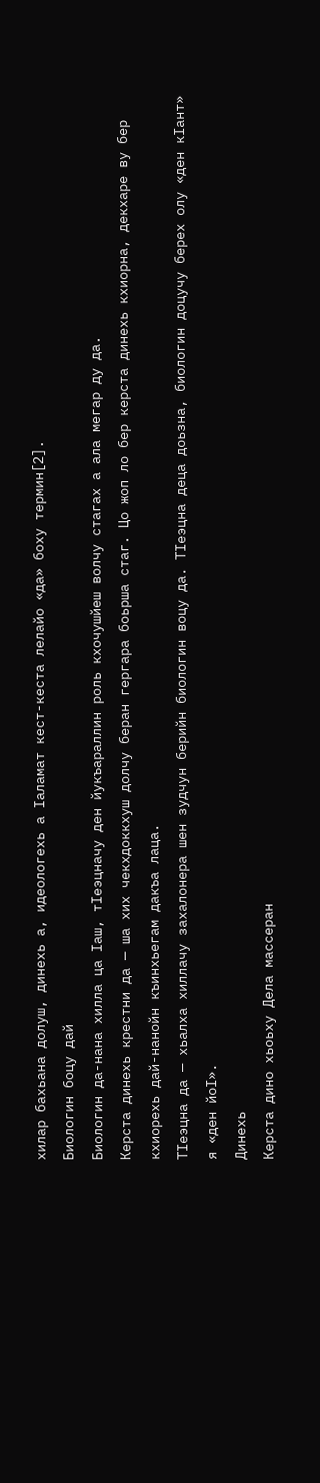хилар бахьана долуш, динехь а, идеологехь а Ӏаламат кест-кеста лелайо «да» боху термин[2].
Биологин боцу дай
Биологин да-нана хилла ца Ӏаш, тӀеэцначу ден йукъараллин роль кхочушйеш волчу стагах а ала мегар ду да.
Керста динехь крестни да — ша хих чекхдоккхуш долчу беран гергара боьрша стаг. Цо жоп ло бер керста динехь кхиорна, декхаре ву бер кхиорехь дай-нанойн къинхьегам дакъа лаца.
ТӀеэцна да — хьалха хиллачу захалонера шен зудчун берийн биологин воцу да. ТӀеэцна деца доьзна, биологин доцучу берех олу «ден кӀант» я «ден йоӀ».
Динехь
Керста дино хьоьху Дела массеран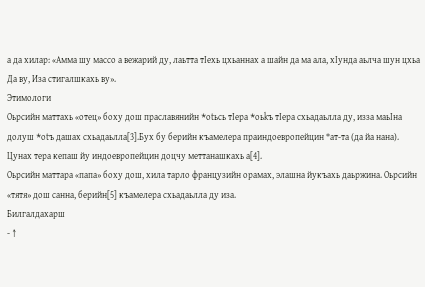а да хилар: «Амма шу массо а вежарий ду, лаьтта тӀехь цхьаннах а шайн да ма ала, хӀунда аьлча шун цхьа Да ву, Иза стигалшкахь ву».
Этимологи
Оьрсийн маттахь «отец» боху дош праславянийн *otьcь тӀера *oьkъ тӀера схьадаьлла ду, изза маьӀна долуш *otъ дашах схьадаьлла[3].Бух бу берийн къамелера праиндоевропейцин *ат-та (да йа нана). Цунах тера кепаш йу индоевропейцин доцчу меттанашкахь а[4].
Оьрсийн маттара «папа» боху дош, хила тарло французийн орамах, элашна йукъахь даьржина. Оьрсийн «тятя» дош санна, берийн[5] къамелера схьадаьлла ду иза.
Билгалдахарш
- ↑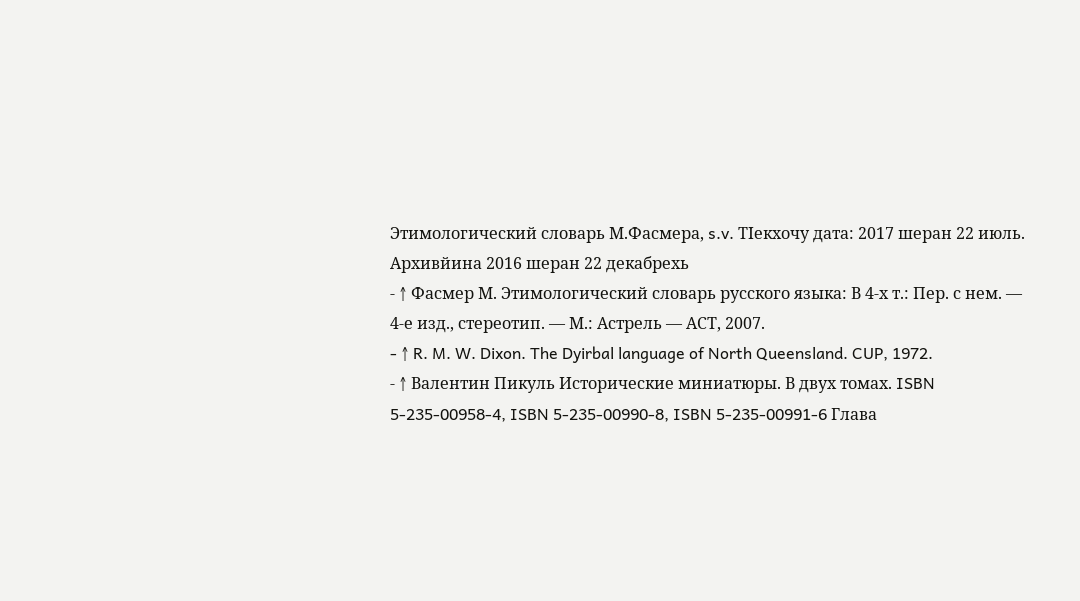Этимологический словарь М.Фасмера, s.v. ТӀекхочу дата: 2017 шеран 22 июль. Архивйина 2016 шеран 22 декабрехь
- ↑ Фасмер М. Этимологический словарь русского языка: В 4-х т.: Пер. с нем. — 4-е изд., стереотип. — М.: Астрель — АСТ, 2007.
- ↑ R. M. W. Dixon. The Dyirbal language of North Queensland. CUP, 1972.
- ↑ Валентин Пикуль Исторические миниатюры. В двух томах. ISBN 5-235-00958-4, ISBN 5-235-00990-8, ISBN 5-235-00991-6 Глава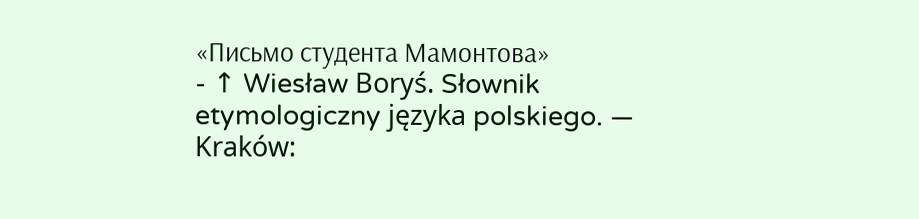«Письмо студента Мамонтова»
- ↑ Wiesław Boryś. Słownik etymologiczny języka polskiego. — Kraków: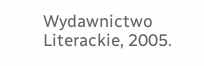Wydawnictwo Literackie, 2005.